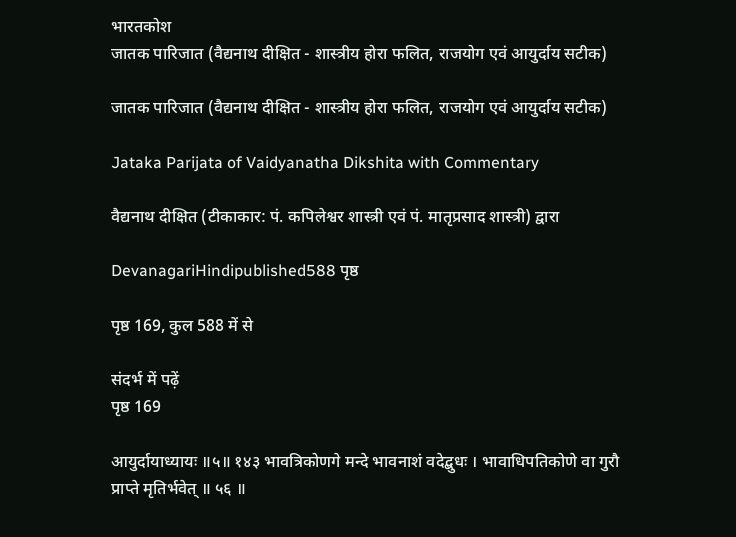भारतकोश
जातक पारिजात (वैद्यनाथ दीक्षित - शास्त्रीय होरा फलित, राजयोग एवं आयुर्दाय सटीक)

जातक पारिजात (वैद्यनाथ दीक्षित - शास्त्रीय होरा फलित, राजयोग एवं आयुर्दाय सटीक)

Jataka Parijata of Vaidyanatha Dikshita with Commentary

वैद्यनाथ दीक्षित (टीकाकार: पं. कपिलेश्वर शास्त्री एवं पं. मातृप्रसाद शास्त्री) द्वारा

DevanagariHindipublished588 पृष्ठ

पृष्ठ 169, कुल 588 में से

संदर्भ में पढ़ें
पृष्ठ 169

आयुर्दायाध्यायः ॥५॥ १४३ भावत्रिकोणगे मन्दे भावनाशं वदेद्बुधः । भावाधिपतिकोणे वा गुरौ प्राप्ते मृतिर्भवेत् ॥ ५६ ॥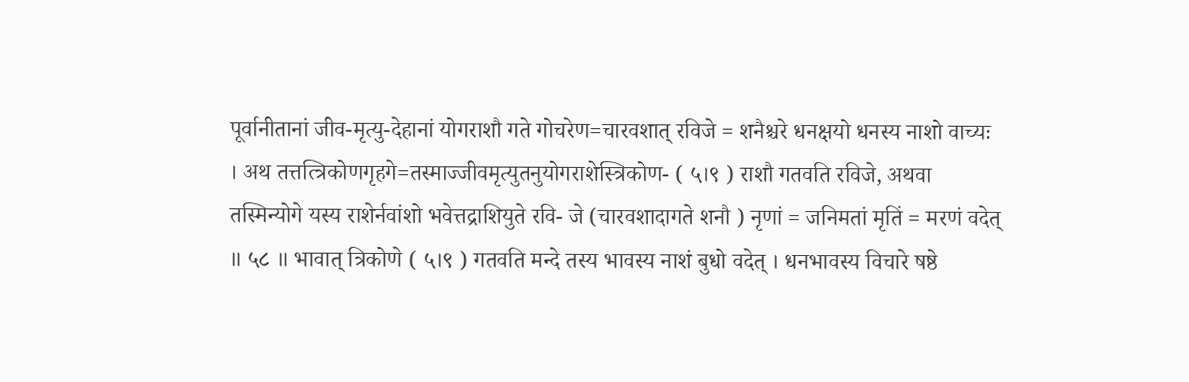पूर्वानीतानां जीव-मृत्यु-देहानां योगराशौ गते गोचरेण=चारवशात् रविजे = शनैश्चरे धनक्षयो धनस्य नाशो वाच्यः । अथ तत्तत्त्रिकोणगृहगे=तस्माज्जीवमृत्युतनुयोगराशेस्त्रिकोण- ( ५।९ ) राशौ गतवति रविजे, अथवा तस्मिन्योगे यस्य राशेर्नवांशो भवेत्तद्राशियुते रवि- जे (चारवशादागते शनौ ) नृणां = जनिमतां मृतिं = मरणं वदेत् ॥ ५८ ॥ भावात् त्रिकोणे ( ५।९ ) गतवति मन्दे तस्य भावस्य नाशं बुधो वदेत् । धनभावस्य विचारे षष्ठे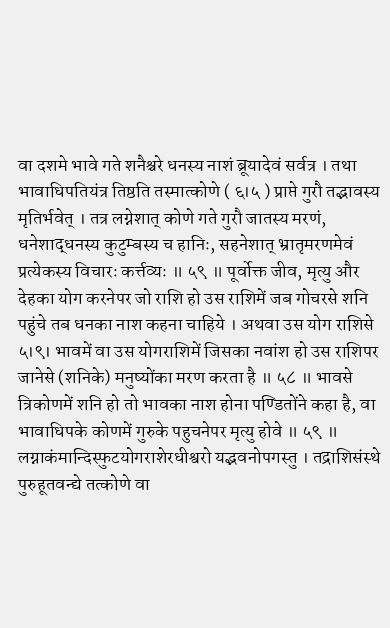वा दशमे भावे गते शनैश्चरे धनस्य नाशं ब्रूयादेवं सर्वत्र । तथा भावाधिपतियंत्र तिष्ठति तस्मात्कोणे ( ६।५ ) प्राप्ते गुरौ तद्भावस्य मृतिर्भवेत् । तत्र लग्नेशात् कोणे गते गुरौ जातस्य मरणं, धनेशाद्धनस्य कुटुम्बस्य च हानिः, सहनेशात् भ्रातृमरणमेवं प्रत्येकस्य विचारः कर्त्तव्यः ॥ ५९ ॥ पूर्वोक्त जीव, मृत्यु और देहका योग करनेपर जो राशि हो उस राशिमें जब गोचरसे शनि पहुंचे तब धनका नाश कहना चाहिये । अथवा उस योग राशिसे ५।९। भावमें वा उस योगराशिमें जिसका नवांश हो उस राशिपर जानेसे (शनिके) मनुष्योंका मरण करता है ॥ ५८ ॥ भावसे त्रिकोणमें शनि हो तो भावका नाश होना पण्डितोंने कहा है, वा भावाधिपके कोणमें गुरुके पहुचनेपर मृत्यु होवे ॥ ५९ ॥ लग्नाकंमान्दिस्फुटयोगराशेरधीश्वरो यद्भवनोपगस्तु । तद्राशिसंस्थे पुरुहूतवन्द्ये तत्कोणे वा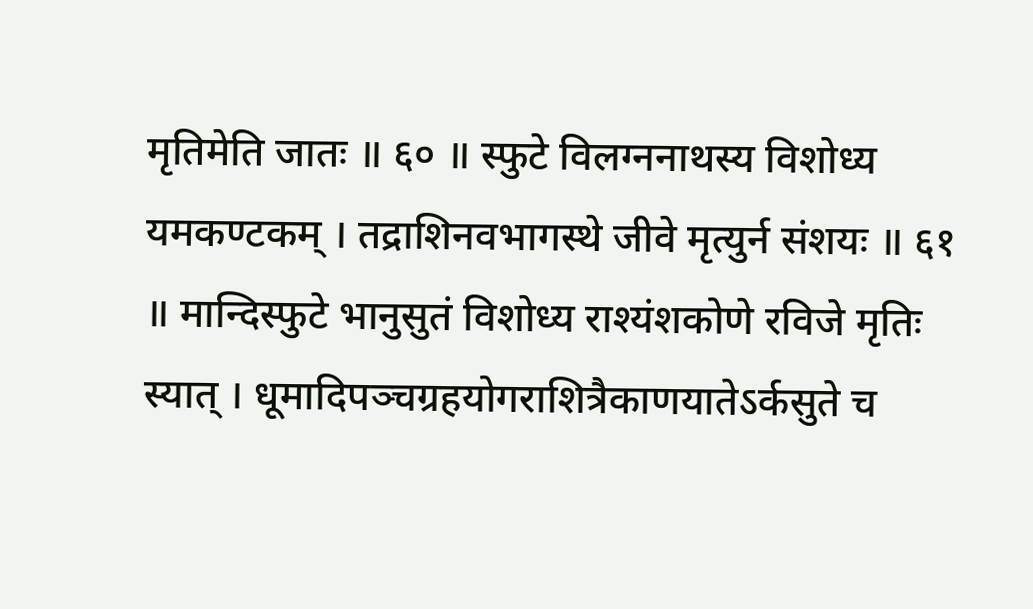मृतिमेति जातः ॥ ६० ॥ स्फुटे विलग्ननाथस्य विशोध्य यमकण्टकम् । तद्राशिनवभागस्थे जीवे मृत्युर्न संशयः ॥ ६१ ॥ मान्दिस्फुटे भानुसुतं विशोध्य राश्यंशकोणे रविजे मृतिः स्यात् । धूमादिपञ्चग्रहयोगराशित्रैकाणयातेऽर्कसुते च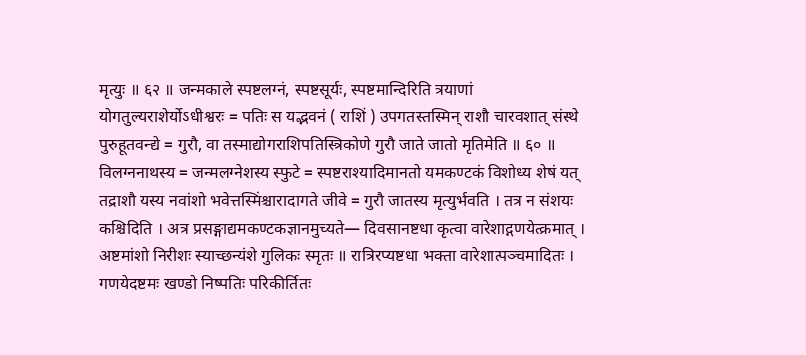मृत्युः ॥ ६२ ॥ जन्मकाले स्पष्टलग्नं, स्पष्टसूर्यः, स्पष्टमान्दिरिति त्रयाणां योगतुल्यराशेर्योऽधीश्वरः = पतिः स यद्भवनं ( राशिं ) उपगतस्तस्मिन् राशौ चारवशात् संस्थे पुरुहूतवन्द्ये = गुरौ, वा तस्माद्योगराशिपतिस्त्रिकोणे गुरौ जाते जातो मृतिमेति ॥ ६० ॥ विलग्ननाथस्य = जन्मलग्नेशस्य स्फुटे = स्पष्टराश्यादिमानतो यमकण्टकं विशोध्य शेषं यत् तद्राशौ यस्य नवांशो भवेत्तस्मिंश्चारादागते जीवे = गुरौ जातस्य मृत्युर्भवति । तत्र न संशयः कश्चिदिति । अत्र प्रसङ्गाद्यमकण्टकज्ञानमुच्यते— दिवसानष्टधा कृत्वा वारेशाद्गणयेत्क्रमात् । अष्टमांशो निरीशः स्याच्छन्यंशे गुलिकः स्मृतः ॥ रात्रिरप्यष्टधा भक्ता वारेशात्पञ्चमादितः । गणयेदष्टमः खण्डो निष्पतिः परिकीर्तितः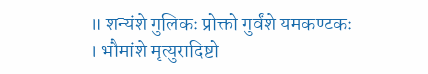॥ शन्यंशे गुलिकः प्रोक्तो गुर्वंशे यमकण्टकः । भौमांशे मृत्युरादिष्टो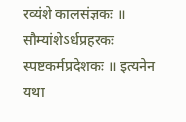रव्यंशे कालसंज्ञकः ॥ सौम्यांशेऽर्धप्रहरकः स्पष्टकर्मप्रदेशकः ॥ इत्यनेन यथा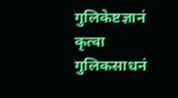गुलिकेष्टज्ञानं कृत्वा गुलिकसाधनं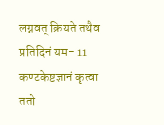लग्नवत् क्रियते तथैव प्रतिदिनं यम- 11 कण्टकेष्टज्ञानं कृत्वा ततो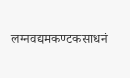लग्नवद्यमकण्टकसाधनं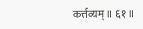कर्त्तव्यम् ॥ ६१ ॥